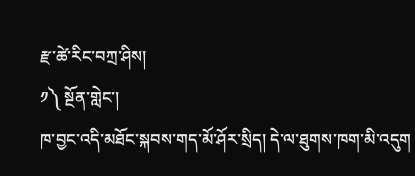རྫ་ཚེ་རིང་བཀྲ་ཤིས།
༡༽ སྔོན་གླེང་།
ཁ་བྱང་འདི་མཐོང་སྐབས་གད་མོ་ཤོར་སྲིད། དེ་ལ་ཐུགས་ཁག་མི་འདུག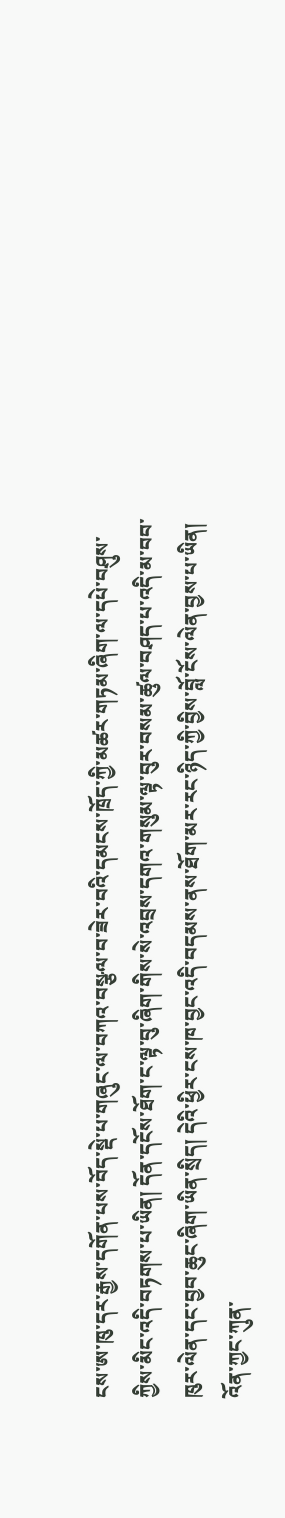ངས་ཨ་ཁུ་དར་རྒྱས་དགོན་པས་བོད་སྡེ་པ་གཞུང་ལ་བཀའ་བསྩལ་བ་ཟེར་བའི་དམངས་ཁྲོད་ཀྱི་མཚར་གཏམ་ཞིག་ལ་དཔེ་བཤུས་ཀྱིས་མིང་འདི་བཏགས་པ་ཡིན། དོན་དངོས་ཐོག་ང་ལྟ་བུ་ཞིག་གིས་སེ་འབྲས་དགའ་གསུམ་ལྟ་བུར་བསམ་ཚུལ་བཤད་པ་འདི་མ་བབ་ཁུར་ལེན་དང་བྱབ་ཆུང་ཞིག་ཡིན་སྲིད། དེའི་ཕྱིར་ངས་ཁ་བྱང་འདི་བདམས་ནས་ཐོག་མར་རང་ཉིད་ཀྱི་བྱིས་བློ་ངོས་ལེན་བྱས་པ་ཡིན། འོན་ཀྱང་ཀུན་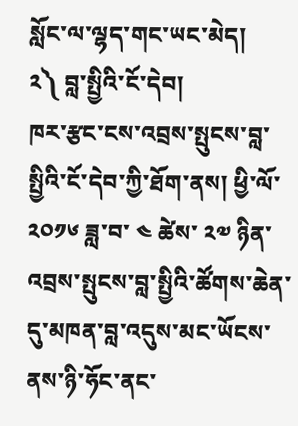སློང་ལ་ལྷད་གང་ཡང་མེད།
༢༽ བླ་སྤྱིའི་ངོ་དེབ།
ཁར་རྩང་ངས་འབྲས་སྤུངས་བླ་སྤྱིའི་ངོ་དེབ་ཀྱི་ཐོག་ནས། ཕྱི་ལོ་ ༢༠༡༦ ཟླ་བ་ ༤ ཚེས་ ༢༧ ཉིན་འབྲས་སྤུངས་བླ་སྤྱིའི་ཚོགས་ཆེན་དུ་མཁན་བླ་འདུས་མང་ཡོངས་ནས་ཉི་ཧོང་ནང་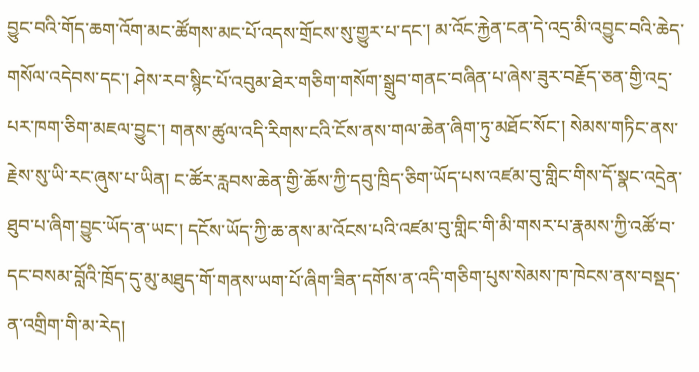བྱུང་བའི་གོད་ཆག་འོག་མང་ཚོགས་མང་པོ་འདས་གྲོངས་སུ་གྱུར་པ་དང་། མ་འོང་རྐྱེན་ངན་དེ་འདྲ་མི་འབྱུང་བའི་ཆེད་གསོལ་འདེབས་དང་། ཤེས་རབ་སྙིང་པོ་འབུམ་ཐེར་གཅིག་གསོག་སྒྲུབ་གནང་བཞིན་པ་ཞེས་ཟུར་བརྗོད་ཅན་གྱི་འདྲ་པར་ཁག་ཅིག་མཇལ་བྱུང་། གནས་ཚུལ་འདི་རིགས་ངའི་ངོས་ནས་གལ་ཆེན་ཞིག་ཏུ་མཐོང་སོང་། སེམས་གཏིང་ནས་རྗེས་སུ་ཡི་རང་ཞུས་པ་ཡིན། ང་ཚོར་རླབས་ཆེན་གྱི་ཆོས་ཀྱི་དབུ་ཁྲིད་ཅིག་ཡོད་པས་འཛམ་བུ་གླིང་གིས་དོ་སྣང་འདྲེན་ཐུབ་པ་ཞིག་བྱུང་ཡོད་ན་ཡང་། དངོས་ཡོད་ཀྱི་ཆ་ནས་མ་འོངས་པའི་འཛམ་བུ་གླིང་གི་མི་གསར་པ་རྣམས་ཀྱི་འཚོ་བ་དང་བསམ་བློའི་ཁྲོད་དུ་མུ་མཐུད་གོ་གནས་ཡག་པོ་ཞིག་ཟིན་དགོས་ན་འདི་གཅིག་པུས་སེམས་ཁ་ཁེངས་ནས་བསྡད་ན་འགྲིག་གི་མ་རེད།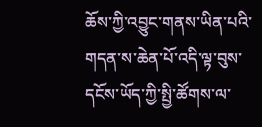ཆོས་ཀྱི་འབྱུང་གནས་ཡིན་པའི་གདན་ས་ཆེན་པོ་འདི་ལྟ་བུས་དངོས་ཡོད་ཀྱི་སྤྱི་ཚོགས་ལ་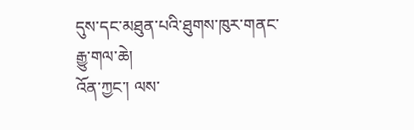དུས་དང་མཐུན་པའི་ཐུགས་ཁུར་གནང་རྒྱུ་གལ་ཆེ།
འོན་ཀྱང་། ལས་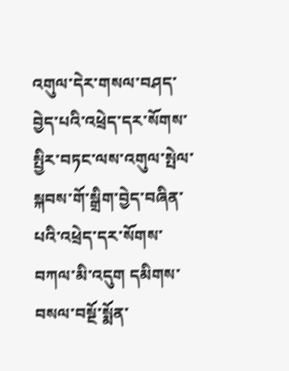འགུལ་དེར་གསལ་བཤད་བྱེད་པའི་འཕྲེད་དར་སོགས་སྤྱིར་བཏང་ལས་འགུལ་སྤེལ་སྐབས་གོ་སྒྲིག་བྱེད་བཞིན་པའི་འཕྲེད་དར་སོགས་བཀལ་མི་འདུག དམིགས་བསལ་བསྔོ་སྨོན་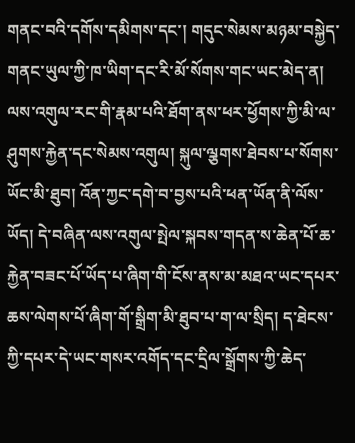གནང་བའི་དགོས་དམིགས་དང་། གདུང་སེམས་མཉམ་བསྐྱེད་གནང་ཡུལ་ཀྱི་ཁ་ཡིག་དང་རི་མོ་སོགས་གང་ཡང་མེད་ན། ལས་འགུལ་རང་གི་རྣམ་པའི་ཐོག་ནས་ཕར་ཕྱོགས་ཀྱི་མི་ལ་ཤུགས་རྐྱེན་དང་སེམས་འགུལ། སྐུལ་ལྕགས་ཐེབས་པ་སོགས་ཡོང་མི་ཐུབ། འོན་ཀྱང་དགེ་བ་བྱས་པའི་ཕན་ཡོན་ནི་ལོས་ཡོད། དེ་བཞིན་ལས་འགུལ་སྤེལ་སྐབས་གདན་ས་ཆེན་པོ་ཆ་རྐྱེན་བཟང་པོ་ཡོད་པ་ཞིག་གི་ངོས་ནས་མ་མཐའ་ཡང་དཔར་ཆས་ལེགས་པོ་ཞིག་གོ་སྒྲིག་མི་ཐུབ་པ་ག་ལ་སྲིད། ད་ཐེངས་ཀྱི་དཔར་དེ་ཡང་གསར་འགོད་དང་དྲིལ་སྒྲོགས་ཀྱི་ཆེད་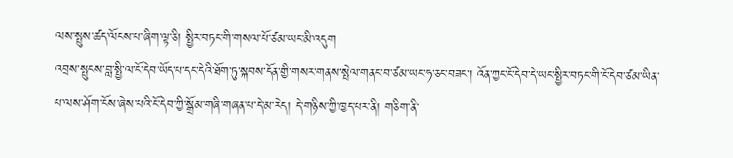ལས་སྤུས་ཚད་ལོངས་པ་ཞིག་ལྟ་ཅི། སྤྱིར་བཏང་གི་གསལ་པོ་ཙམ་ཡང་མི་འདུག
འབྲས་སྤུངས་བླ་སྤྱི་ལ་ངོ་དེབ་ཡོད་པ་དང་དེའི་ཐོག་ཏུ་སྐབས་དོན་གྱི་གསར་གནས་སྤེལ་གནང་བ་ཙམ་ཡང་ཧ་ཅང་བཟང་། འོན་ཀྱང་ངོ་དེབ་དེ་ཡང་སྤྱིར་བཏང་གི་ངོ་དེབ་ཙམ་ཡིན་པ་ལས་ཤོག་ངོས་ཞེས་པའི་ངོ་དེབ་ཀྱི་སྒྲོམ་གཞི་གཞན་པ་དེ་མ་རེད། དེ་གཉིས་ཀྱི་ཁྱད་པར་ནི། གཅིག་ནི་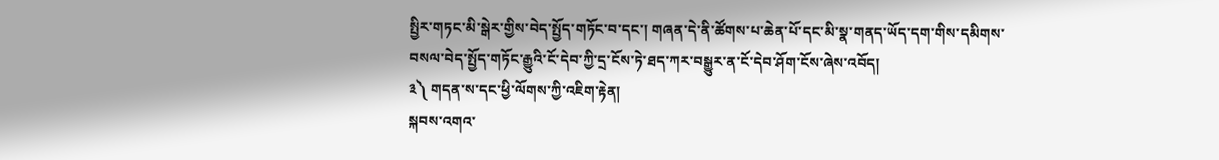སྤྱིར་གཏང་མི་སྒེར་གྱིས་བེད་སྤྱོད་གཏོང་བ་དང་། གཞན་དེ་ནི་ཚོགས་པ་ཆེན་པོ་དང་མི་སྣ་གནད་ཡོད་དག་གིས་དམིགས་བསལ་བེད་སྤྱོད་གཏོང་རྒྱུའི་ངོ་དེབ་ཀྱི་དྲ་ངོས་ཏེ་ཐད་ཀར་བསྒྱུར་ན་ངོ་དེབ་ཤོག་ངོས་ཞེས་འབོད།
༣༽ གདན་ས་དང་ཕྱི་ལོགས་ཀྱི་འཇིག་རྟེན།
སྐབས་འགའ་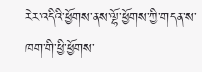རེར་འདིའི་ཕྱོགས་ནས་ལྷོ་ཕྱོགས་ཀྱི་གདན་ས་ཁག་གི་ཕྱི་ཕྱོགས་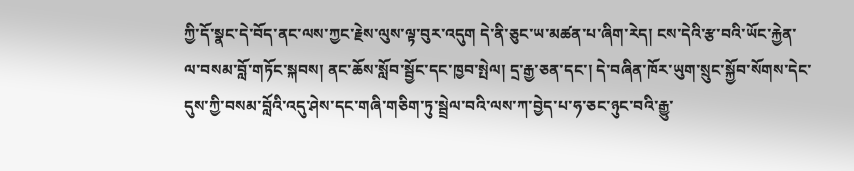ཀྱི་དོ་སྣང་དེ་བོད་ནང་ལས་ཀྱང་རྗེས་ལུས་ལྟ་བུར་འདུག དེ་ནི་ཅུང་ཡ་མཚན་པ་ཞིག་རེད། ངས་དེའི་རྩ་བའི་ཡོང་རྐྱེན་ལ་བསམ་བློ་གཏོང་སྐབས། ནང་ཆོས་སློབ་སྦྱོང་དང་ཁྱབ་སྤེལ། དྲ་རྒྱ་ཅན་དང་། དེ་བཞིན་ཁོར་ཡུག་སྲུང་སྐྱོབ་སོགས་དེང་དུས་ཀྱི་བསམ་བློའི་འདུ་ཤེས་དང་གཞི་གཅིག་ཏུ་སྦྲེལ་བའི་ལས་ཀ་བྱེད་པ་ཧ་ཅང་ཉུང་བའི་རྒྱུ་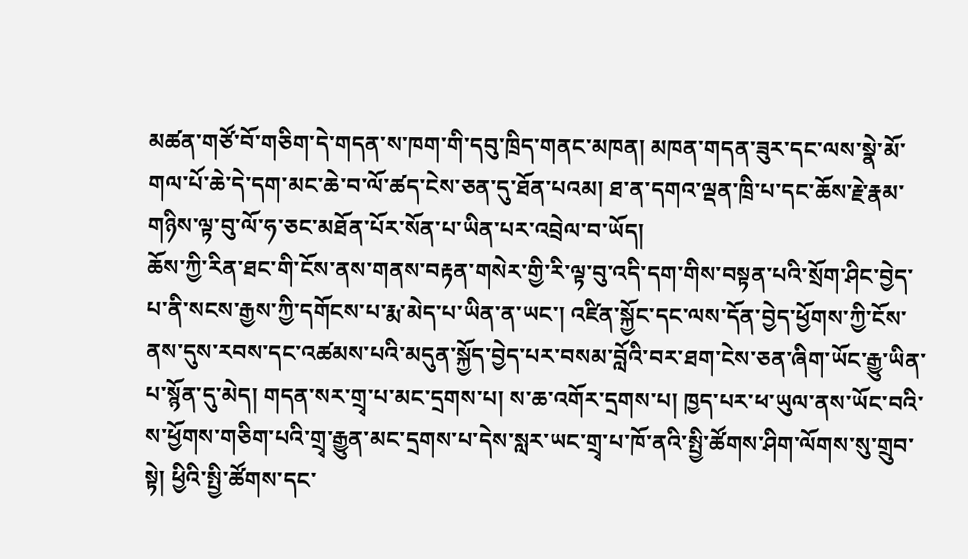མཚན་གཙོ་བོ་གཅིག་དེ་གདན་ས་ཁག་གི་དབུ་ཁྲིད་གནང་མཁན། མཁན་གདན་ཟུར་དང་ལས་སྣེ་མོ་གལ་པོ་ཆེ་དེ་དག་མང་ཆེ་བ་ལོ་ཚད་ངེས་ཅན་དུ་ཐོན་པའམ། ཐ་ན་དགའ་ལྡན་ཁྲི་པ་དང་ཆོས་རྗེ་རྣམ་གཉིས་ལྟ་བུ་ལོ་ཧ་ཅང་མཐོན་པོར་སོན་པ་ཡིན་པར་འབྲེལ་བ་ཡོད།
ཆོས་ཀྱི་རིན་ཐང་གི་ངོས་ནས་གནས་བརྟན་གསེར་གྱི་རི་ལྟ་བུ་འདི་དག་གིས་བསྟན་པའི་སྲོག་ཤིང་བྱེད་པ་ནི་སངས་རྒྱས་ཀྱི་དགོངས་པ་རྨ་མེད་པ་ཡིན་ན་ཡང་། འཛིན་སྐྱོང་དང་ལས་དོན་བྱེད་ཕྱོགས་ཀྱི་ངོས་ནས་དུས་རབས་དང་འཚམས་པའི་མདུན་སྐྱོད་བྱེད་པར་བསམ་བློའི་བར་ཐག་ངེས་ཅན་ཞིག་ཡོང་རྒྱུ་ཡིན་པ་སྙོན་དུ་མེད། གདན་སར་གྲྭ་པ་མང་དྲགས་པ། ས་ཆ་འགོར་དྲགས་པ། ཁྱད་པར་ཕ་ཡུལ་ནས་ཡོང་བའི་ས་ཕྱོགས་གཅིག་པའི་གྲྭ་རྒྱུན་མང་དྲགས་པ་དེས་སླར་ཡང་གྲྭ་པ་ཁོ་ནའི་སྤྱི་ཚོགས་ཤིག་ལོགས་སུ་གྲུབ་སྟེ། ཕྱིའི་སྤྱི་ཚོགས་དང་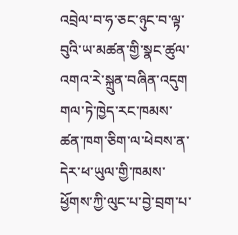འབྲེལ་བ་ཧ་ཅང་ཉུང་བ་ལྟ་བུའི་ཡ་མཚན་གྱི་སྣང་ཚུལ་འགའ་རེ་སྐྲུན་བཞིན་འདུག
གལ་ཏེ་ཁྱེད་རང་ཁམས་ཚན་ཁག་ཅིག་ལ་ཕེབས་ན་དེར་ཕ་ཡུལ་གྱི་ཁམས་ཕྱོགས་ཀྱི་ལུང་པ་བྱེ་བྲག་པ་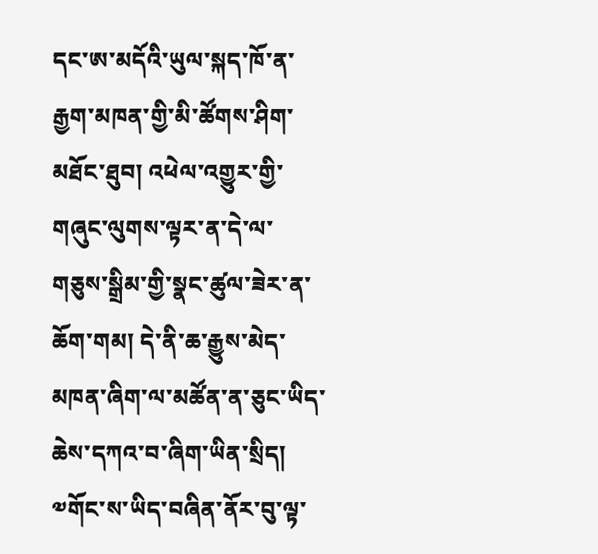དང་ཨ་མདོའི་ཡུལ་སྐད་ཁོ་ན་རྒྱག་མཁན་གྱི་མི་ཚོགས་ཤིག་མཐོང་ཐུབ། འཕེལ་འགྱུར་གྱི་གཞུང་ལུགས་ལྟར་ན་དེ་ལ་གཅུས་སྒྲིམ་གྱི་སྣང་ཚུལ་ཟེར་ན་ཆོག་གམ། དེ་ནི་ཆ་རྒྱུས་མེད་མཁན་ཞིག་ལ་མཚོན་ན་ཅུང་ཡིད་ཆེས་དཀའ་བ་ཞིག་ཡིན་སྲིད། ༧གོང་ས་ཡིད་བཞིན་ནོར་བུ་ལྟ་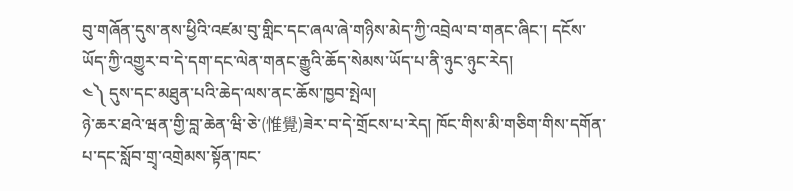བུ་གཞོན་དུས་ནས་ཕྱིའི་འཛམ་བུ་གླིང་དང་ཞལ་ཞེ་གཉིས་མེད་ཀྱི་འབྲེལ་བ་གནང་ཞིང་། དངོས་ཡོད་ཀྱི་འགྱུར་བ་དེ་དག་དང་ལེན་གནང་རྒྱུའི་ཆོད་སེམས་ཡོད་པ་ནི་ཉུང་ཉུང་རེད།
༤༽ དུས་དང་མཐུན་པའི་ཆེད་ལས་ནང་ཆོས་ཁྱབ་སྤེལ།
ཉེ་ཆར་ཐའེ་ཝན་གྱི་བླ་ཆེན་ཝི་ཅེ་(惟覺)ཟེར་བ་དེ་གྲོངས་པ་རེད། ཁོང་གིས་མི་གཅིག་གིས་དགོན་པ་དང་སློབ་གྲྭ་འགྲེམས་སྟོན་ཁང་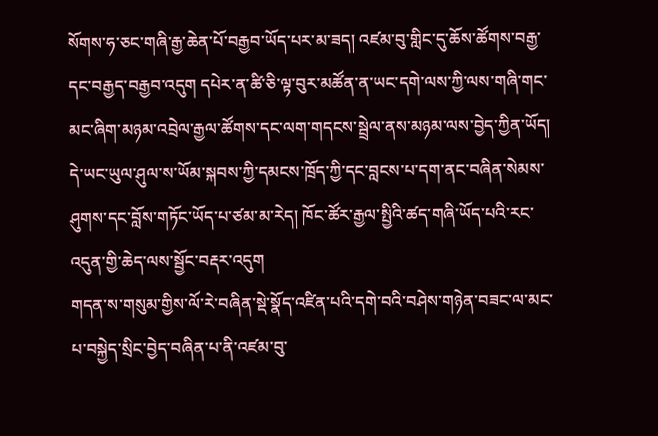སོགས་ཧ་ཅང་གཞི་རྒྱ་ཆེན་པོ་བརྒྱབ་ཡོད་པར་མ་ཟད། འཛམ་བུ་གླིང་དུ་ཆོས་ཚོགས་བརྒྱ་དང་བརྒྱད་བརྒྱབ་འདུག དཔེར་ན་ཚི་ཅི་ལྟ་བུར་མཚོན་ན་ཡང་དགེ་ལས་ཀྱི་ལས་གཞི་གང་མང་ཞིག་མཉམ་འབྲེལ་རྒྱལ་ཚོགས་དང་ལག་གདངས་སྦྲེལ་ནས་མཉམ་ལས་བྱེད་ཀྱིན་ཡོད།
དེ་ཡང་ཡུལ་ཤུལ་ས་ཡོམ་སྐབས་ཀྱི་དམངས་ཁྲོད་ཀྱི་དང་བླངས་པ་དག་ནང་བཞིན་སེམས་ཤུགས་དང་བློས་གཏོང་ཡོད་པ་ཙམ་མ་རེད། ཁོང་ཚོར་རྒྱལ་སྤྱིའི་ཚད་གཞི་ཡོད་པའི་རང་འདུན་གྱི་ཆེད་ལས་སྦྱོང་བརྡར་འདུག
གདན་ས་གསུམ་གྱིས་ལོ་རེ་བཞིན་སྡེ་སྣོད་འཛིན་པའི་དགེ་བའི་བཤེས་གཉེན་བཟང་ལ་མང་པ་བསྐྱེད་སྲིང་བྱེད་བཞིན་པ་ནི་འཛམ་བུ་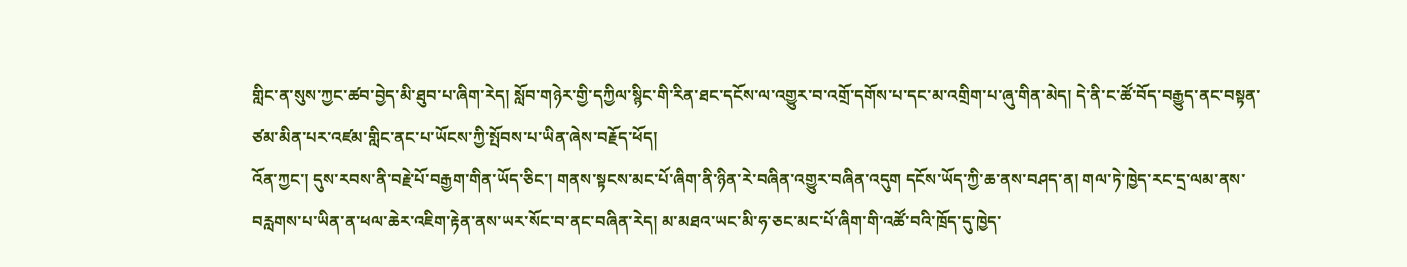གླིང་ན་སུས་ཀྱང་ཚབ་བྱེད་མི་ཐུབ་པ་ཞིག་རེད། སློབ་གཉེར་གྱི་དཀྱིལ་སྙིང་གི་རིན་ཐང་དངོས་ལ་འགྱུར་བ་འགྲོ་དགོས་པ་དང་མ་འགྲིག་པ་ཞུ་གིན་མེད། དེ་ནི་ང་ཚོ་བོད་བརྒྱུད་ནང་བསྟན་ཙམ་མིན་པར་འཛམ་གླིང་ནང་པ་ཡོངས་ཀྱི་སྤོབས་པ་ཡིན་ཞེས་བརྗོད་ཕོད།
འོན་ཀྱང་། དུས་རབས་ནི་བརྗེ་པོ་བརྒྱག་གིན་ཡོད་ཅིང་། གནས་སྟངས་མང་པོ་ཞིག་ནི་ཉིན་རེ་བཞིན་འགྱུར་བཞིན་འདུག དངོས་ཡོད་ཀྱི་ཆ་ནས་བཤད་ན། གལ་ཏེ་ཁྱེད་རང་དྲ་ལམ་ནས་བརླགས་པ་ཡིན་ན་ཕལ་ཆེར་འཇིག་རྟེན་ནས་ཡར་སོང་བ་ནང་བཞིན་རེད། མ་མཐའ་ཡང་མི་ཧ་ཅང་མང་པོ་ཞིག་གི་འཚོ་བའི་ཁྲོད་དུ་ཁྱེད་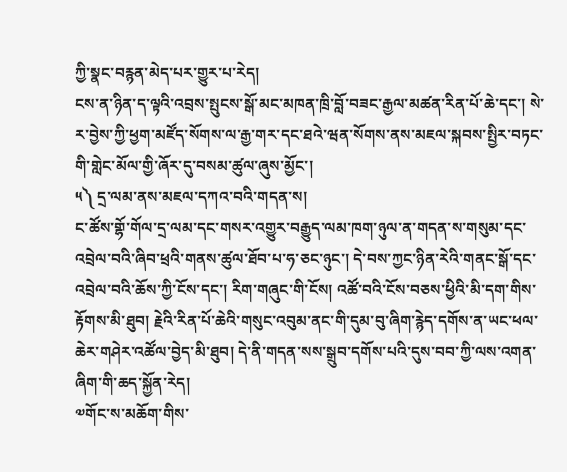ཀྱི་སྣང་བརྙན་མེད་པར་གྱུར་པ་རེད།
ངས་ན་ཉིན་ད་ལྟའི་འབྲས་སྤུངས་སྒོ་མང་མཁན་ཁྲི་བློ་བཟང་རྒྱལ་མཚན་རིན་པོ་ཆེ་དང་། སེ་ར་བྱེས་ཀྱི་ཕྱག་མཛོད་སོགས་ལ་རྒྱ་གར་དང་ཐའེ་ཝན་སོགས་ནས་མཇལ་སྐབས་སྤྱིར་བཏང་གི་གླེང་མོལ་གྱི་ཞོར་དུ་བསམ་ཚུལ་ཞུས་མྱོང་།
༥༽ དྲ་ལམ་ནས་མཇལ་དཀའ་བའི་གདན་ས།
ང་ཚོས་གྷོ་གོལ་དྲ་ལམ་དང་གསར་འགྱུར་བརྒྱུད་ལམ་ཁག་ཉུལ་ན་གདན་ས་གསུམ་དང་འབྲེལ་བའི་ཞིབ་ཕྲའི་གནས་ཚུལ་ཐོབ་པ་ཧ་ཅང་ཉུང་། དེ་བས་ཀྱང་ཉིན་རེའི་གནང་སྒོ་དང་འབྲེལ་བའི་ཆོས་ཀྱི་ངོས་དང་། རིག་གཞུང་གི་ངོས། འཚོ་བའི་ངོས་བཅས་ཕྱིའི་མི་དག་གིས་རྟོགས་མི་ཐུབ། རྗེའི་རིན་པོ་ཆེའི་གསུང་འབུམ་ནང་གི་དུམ་བུ་ཞིག་རྙེད་དགོས་ན་ཡང་ཕལ་ཆེར་གཤེར་འཚོལ་བྱེད་མི་ཐུབ། དེ་ནི་གདན་སས་སྒྲུབ་དགོས་པའི་དུས་བབ་ཀྱི་ལས་འགན་ཞིག་གི་ཆད་སྐྱོན་རེད།
༧གོང་ས་མཆོག་གིས་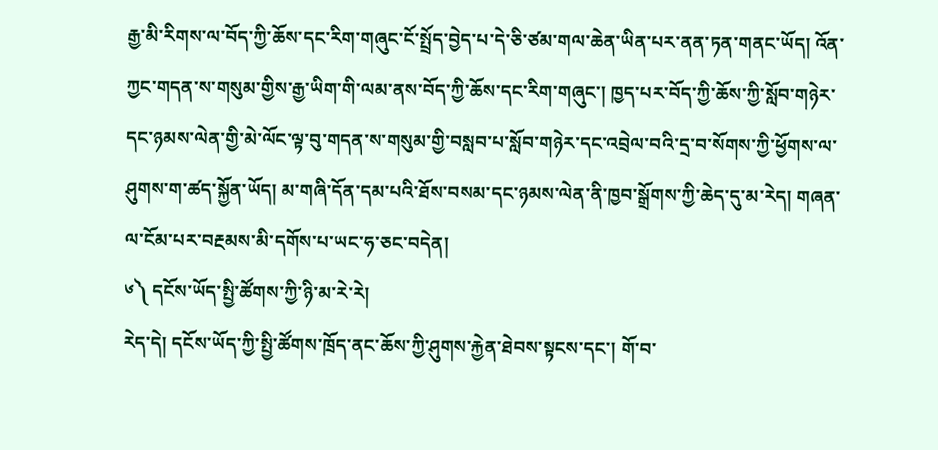རྒྱ་མི་རིགས་ལ་བོད་ཀྱི་ཆོས་དང་རིག་གཞུང་ངོ་སྤྲོད་བྱེད་པ་དེ་ཅི་ཙམ་གལ་ཆེན་ཡིན་པར་ནན་ཏན་གནང་ཡོད། འོན་ཀྱང་གདན་ས་གསུམ་གྱིས་རྒྱ་ཡིག་གི་ལམ་ནས་བོད་ཀྱི་ཆོས་དང་རིག་གཞུང་། ཁྱད་པར་བོད་ཀྱི་ཆོས་ཀྱི་སློབ་གཉེར་དང་ཉམས་ལེན་གྱི་མེ་ལོང་ལྟ་བུ་གདན་ས་གསུམ་གྱི་བསླབ་པ་སློབ་གཉེར་དང་འབྲེལ་བའི་དྲ་བ་སོགས་ཀྱི་ཕྱོགས་ལ་ཤུགས་ག་ཚད་སྐྱོན་ཡོད། མ་གཞི་དོན་དམ་པའི་ཐོས་བསམ་དང་ཉམས་ལེན་ནི་ཁྱབ་སྒྲོགས་ཀྱི་ཆེད་དུ་མ་རེད། གཞན་ལ་ངོམ་པར་བརྔམས་མི་དགོས་པ་ཡང་ཧ་ཅང་བདེན།
༦༽ དངོས་ཡོད་སྤྱི་ཚོགས་ཀྱི་ཉི་མ་རེ་རེ།
རེད་དེ། དངོས་ཡོད་ཀྱི་སྤྱི་ཚོགས་ཁྲོད་ནང་ཆོས་ཀྱི་ཤུགས་རྐྱེན་ཐེབས་སྟངས་དང་། གོ་བ་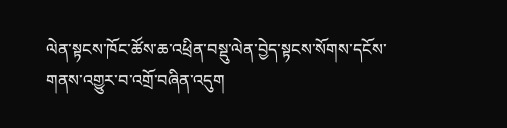ལེན་སྟངས་ཁོང་ཚོས་ཆ་འཕྲིན་བསྡུ་ལེན་བྱེད་སྟངས་སོགས་དངོས་གནས་འགྱུར་བ་འགྲོ་བཞིན་འདུག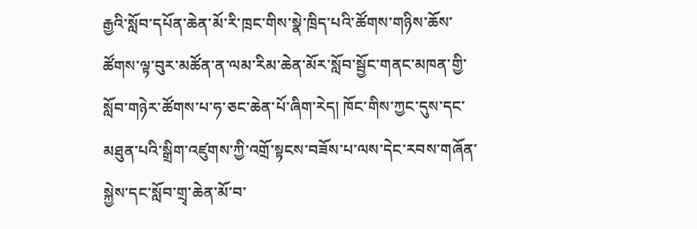རྒྱའི་སློབ་དཔོན་ཆེན་མོ་རི་ཁྲང་གིས་སྣེ་ཁྲིད་པའི་ཚོགས་གཉིས་ཆོས་ཚོགས་ལྟ་བུར་མཚོན་ན་ལམ་རིམ་ཆེན་མོར་སློབ་སྦྱོང་གནང་མཁན་གྱི་སློབ་གཉེར་ཚོགས་པ་ཧ་ཅང་ཆེན་པོ་ཞིག་རེད། ཁོང་གིས་ཀྱང་དུས་དང་མཐུན་པའི་སྒྲིག་འཛུགས་ཀྱི་འགྲོ་སྟངས་བཟོས་པ་ལས་དེང་རབས་གཞོན་སྐྱེས་དང་སློབ་གྲྭ་ཆེན་མོ་བ་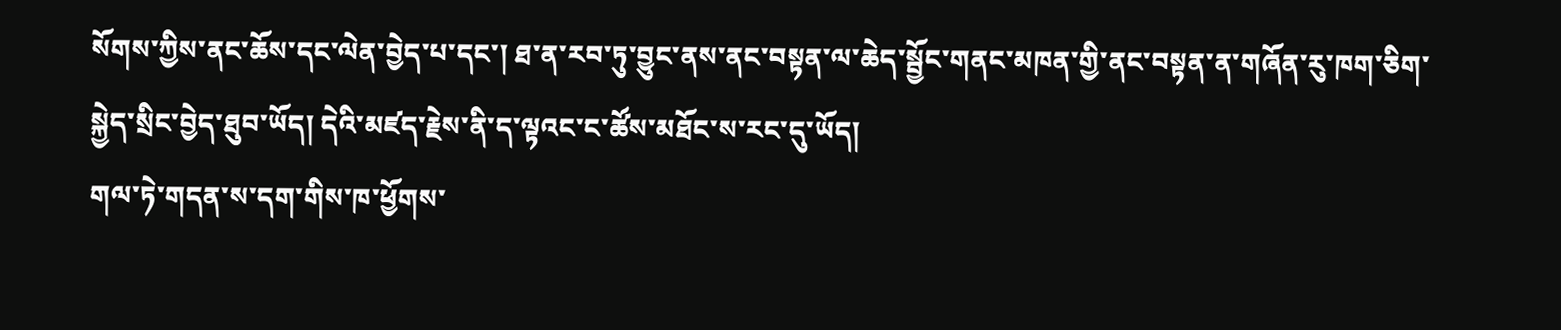སོགས་ཀྱིས་ནང་ཆོས་དང་ལེན་བྱེད་པ་དང་། ཐ་ན་རབ་ཏུ་བྱུང་ནས་ནང་བསྟན་ལ་ཆེད་སྦྱོང་གནང་མཁན་གྱི་ནང་བསྟན་ན་གཞོན་རུ་ཁག་ཅིག་སྐྱེད་སྲིང་བྱེད་ཐུབ་ཡོད། དེའི་མཛད་རྗེས་ནི་ད་ལྟའང་ང་ཚོས་མཐོང་ས་རང་དུ་ཡོད།
གལ་ཏེ་གདན་ས་དག་གིས་ཁ་ཕྱོགས་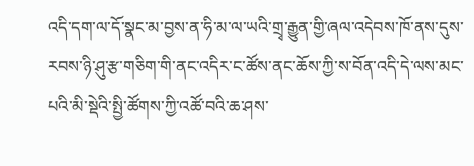འདི་དག་ལ་དོ་སྣང་མ་བྱས་ན་ཧི་མ་ལ་ཡའི་གྲྭ་རྒྱུན་གྱི་ཞལ་འདེབས་ཁོ་ནས་དུས་རབས་ཉི་ཤུ་རྩ་གཅིག་གི་ནང་འདིར་ང་ཚོས་ནང་ཆོས་ཀྱི་ས་བོན་འདི་དེ་ལས་མང་པའི་མི་སྡེའི་སྤྱི་ཚོགས་ཀྱི་འཚོ་བའི་ཆ་ཤས་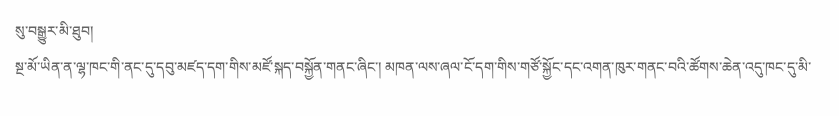སུ་བསྒྱུར་མི་ཐུབ།
སྔ་མོ་ཡིན་ན་ལྷ་ཁང་གི་ནང་དུ་དབུ་མཛད་དག་གིས་མཛོ་སྐད་བསྐྱོན་གནང་ཞིང་། མཁན་ལས་ཞལ་ངོ་དག་གིས་གཙོ་སྐྱོང་དང་འགན་ཁུར་གནང་བའི་ཚོགས་ཆེན་འདུ་ཁང་དུ་མི་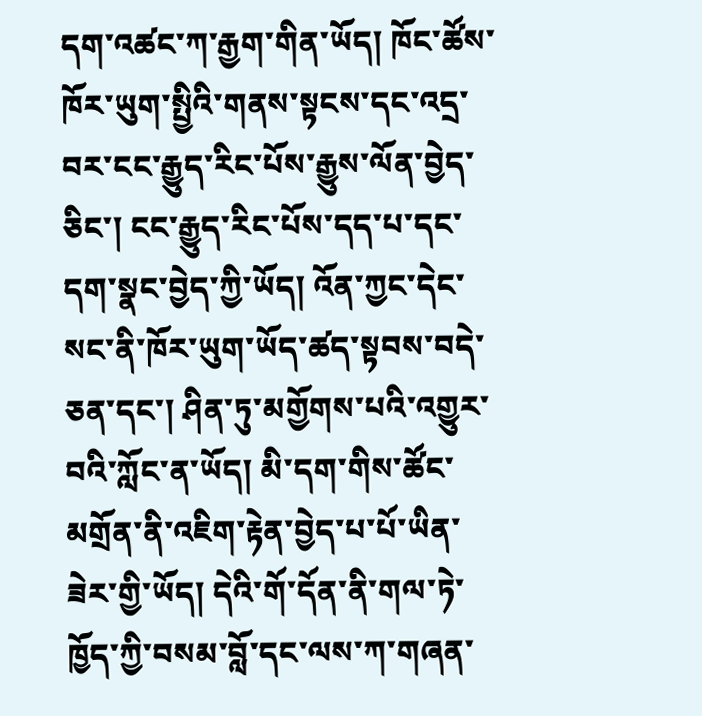དག་འཚང་ཀ་རྒྱག་གིན་ཡོད། ཁོང་ཚོས་ཁོར་ཡུག་སྤྱིའི་གནས་སྟངས་དང་འདྲ་བར་ངང་རྒྱུད་རིང་པོས་རྒྱུས་ལོན་བྱེད་ཅིང་། ངང་རྒྱུད་རིང་པོས་དད་པ་དང་དག་སྣང་བྱེད་ཀྱི་ཡོད། འོན་ཀྱང་དེང་སང་ནི་ཁོར་ཡུག་ཡོད་ཚད་སྟབས་བདེ་ཅན་དང་། ཤིན་ཏུ་མགྱོགས་པའི་འགྱུར་བའི་ཀློང་ན་ཡོད། མི་དག་གིས་ཚོང་མགྲོན་ནི་འཇིག་རྟེན་བྱེད་པ་པོ་ཡིན་ཟེར་གྱི་ཡོད། དེའི་གོ་དོན་ནི་གལ་ཏེ་ཁྱོད་ཀྱི་བསམ་བློ་དང་ལས་ཀ་གཞན་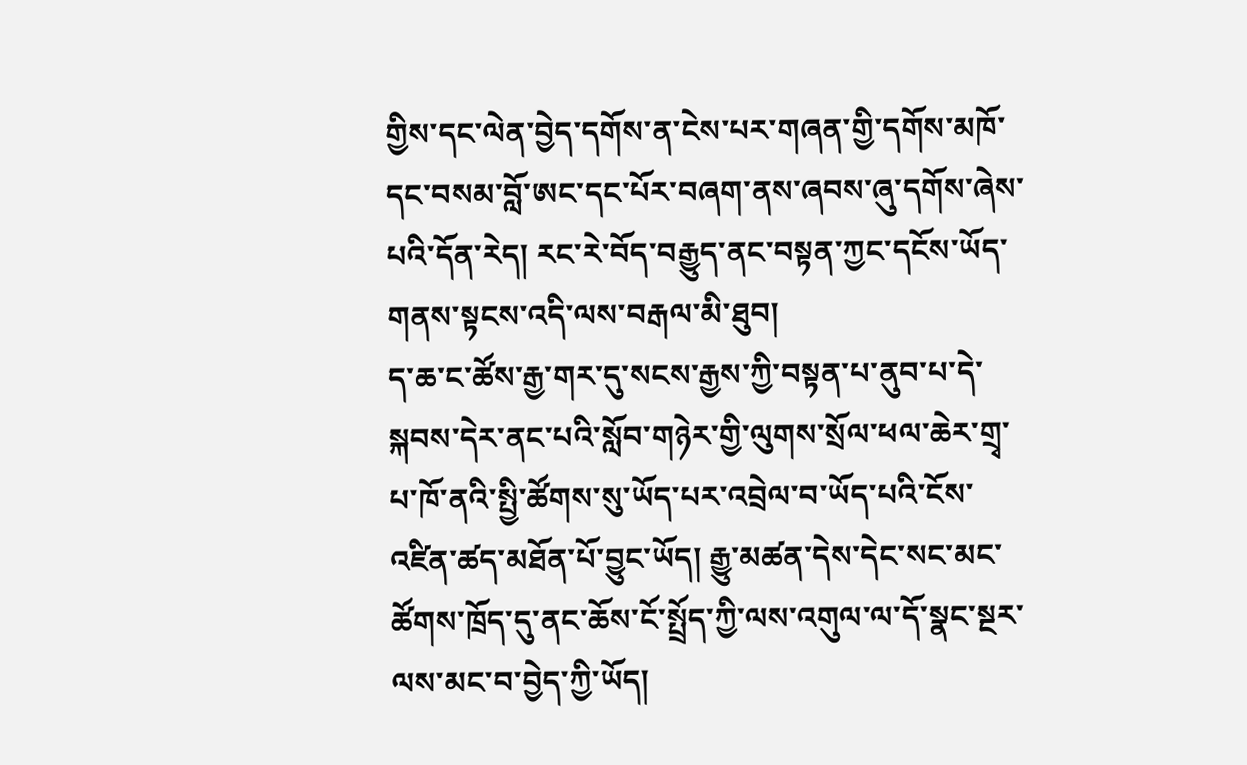གྱིས་དང་ལེན་བྱེད་དགོས་ན་ངེས་པར་གཞན་གྱི་དགོས་མཁོ་དང་བསམ་བློ་ཨང་དང་པོར་བཞག་ནས་ཞབས་ཞུ་དགོས་ཞེས་པའི་དོན་རེད། རང་རེ་བོད་བརྒྱུད་ནང་བསྟན་ཀྱང་དངོས་ཡོད་གནས་སྟངས་འདི་ལས་བརྒལ་མི་ཐུབ།
ད་ཆ་ང་ཚོས་རྒྱ་གར་དུ་སངས་རྒྱས་ཀྱི་བསྟན་པ་ནུབ་པ་དེ་སྐབས་དེར་ནང་པའི་སློབ་གཉེར་གྱི་ལུགས་སྲོལ་ཕལ་ཆེར་གྲྭ་པ་ཁོ་ནའི་སྤྱི་ཚོགས་སུ་ཡོད་པར་འབྲེལ་བ་ཡོད་པའི་ངོས་འཛིན་ཚད་མཐོན་པོ་བྱུང་ཡོད། རྒྱུ་མཚན་དེས་དེང་སང་མང་ཚོགས་ཁྲོད་དུ་ནང་ཆོས་ངོ་སྤྲོད་ཀྱི་ལས་འགུལ་ལ་དོ་སྣང་སྔར་ལས་མང་བ་བྱེད་ཀྱི་ཡོད།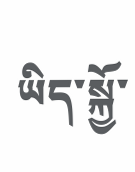ཡིད་སྐྱོ་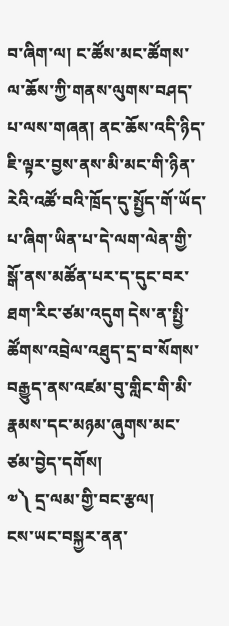བ་ཞིག་ལ། ང་ཚོས་མང་ཚོགས་ལ་ཆོས་ཀྱི་གནས་ལུགས་བཤད་པ་ལས་གཞན། ནང་ཆོས་འདི་ཉིད་ཇི་ལྟར་བྱས་ནས་མི་མང་གི་ཉིན་རེའི་འཚོ་བའི་ཁྲོད་དུ་སྤྱོད་གོ་ཡོད་པ་ཞིག་ཡིན་པ་དེ་ལག་ལེན་གྱི་སྒོ་ནས་མཚོན་པར་ད་དུང་བར་ཐག་རིང་ཙམ་འདུག དེས་ན་སྤྱི་ཚོགས་འབྲེལ་འཐུད་དྲ་བ་སོགས་བརྒྱུད་ནས་འཛམ་བུ་གླིང་གི་མི་རྣམས་དང་མཉམ་ཞུགས་མང་ཙམ་བྱེད་དགོས།
༧༽ དྲ་ལམ་གྱི་བང་རྩལ།
ངས་ཡང་བསྐྱར་ནན་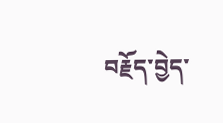བརྗོད་བྱེད་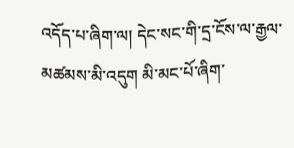འདོད་པ་ཞིག་ལ། དེང་སང་གི་དྲ་ངོས་ལ་རྒྱལ་མཚམས་མི་འདུག མི་མང་པོ་ཞིག་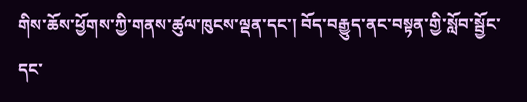གིས་ཆོས་ཕྱོགས་ཀྱི་གནས་ཚུལ་ཁུངས་ལྡན་དང་། བོད་བརྒྱུད་ནང་བསྟན་གྱི་སློབ་སྦྱོང་དང་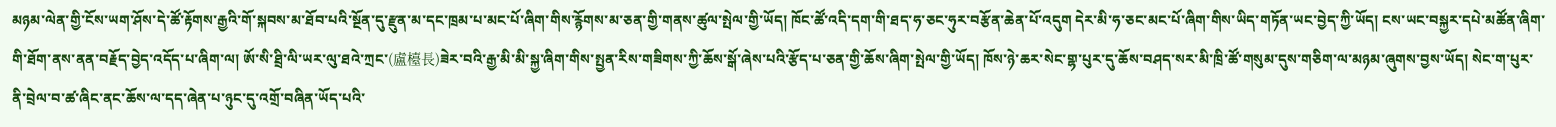མཉམ་ལེན་གྱི་ངོས་ཡག་ཤོས་དེ་ཚོ་རྟོགས་རྒྱའི་གོ་སྐབས་མ་ཐོབ་པའི་སྔོན་དུ་རྫུན་མ་དང་ཁྲམ་པ་མང་པོ་ཞིག་གིས་རྙོགས་མ་ཅན་གྱི་གནས་ཚུལ་སྤེལ་གྱི་ཡོད། ཁོང་ཚོ་འདི་དག་གི་ཐད་ཧ་ཅང་ཧུར་བརྩོན་ཆེན་པོ་འདུག དེར་མི་ཧ་ཅང་མང་པོ་ཞིག་གིས་ཡིད་གཏོན་ཡང་བྱེད་ཀྱི་ཡོད། ངས་ཡང་བསྐྱར་དཔེ་མཚོན་ཞིག་གི་ཐོག་ནས་ནན་བརྗོད་བྱེད་འདོད་པ་ཞིག་ལ། ཨོ་སི་ཐྲི་ལི་ཡར་ལུ་ཐའེ་ཀྲང་(盧檯長)ཟེར་བའི་རྒྱ་མི་མི་སྐྱ་ཞིག་གིས་སྤྱན་རིས་གཟིགས་ཀྱི་ཆོས་སྒོ་ཞེས་པའི་རྩོད་པ་ཅན་གྱི་ཆོས་ཞིག་སྤེལ་གྱི་ཡོད། ཁོས་ཉེ་ཆར་སེང་གྷ་པུར་དུ་ཆོས་བཤད་སར་མི་ཁྲི་ཚོ་གསུམ་དུས་གཅིག་ལ་མཉམ་ཞུགས་བྱས་ཡོད། སེང་ག་པུར་ནི་བྲེལ་བ་ཚ་ཞིང་ནང་ཆོས་ལ་དད་ཞེན་པ་ཉུང་དུ་འགྲོ་བཞིན་ཡོད་པའི་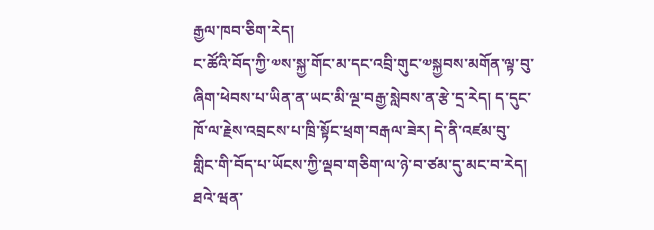རྒྱལ་ཁབ་ཅིག་རེད།
ང་ཚོའི་བོད་ཀྱི་༧ས་སྐྱ་གོང་མ་དང་འབྲི་གུང་༧སྐྱབས་མགོན་ལྟ་བུ་ཞིག་ཕེབས་པ་ཡིན་ན་ཡང་མི་ལྔ་བརྒྱ་སླེབས་ན་རྩེ་དྲ་རེད། ད་དུང་ཁོ་ལ་རྗེས་འབྲངས་པ་ཁྲི་སྟོང་ཕྲག་བརྒལ་ཟེར། དེ་ནི་འཛམ་བུ་གླིང་གི་བོད་པ་ཡོངས་ཀྱི་ལྡབ་གཅིག་ལ་ཉེ་བ་ཙམ་དུ་མང་བ་རེད། ཐའེ་ཝན་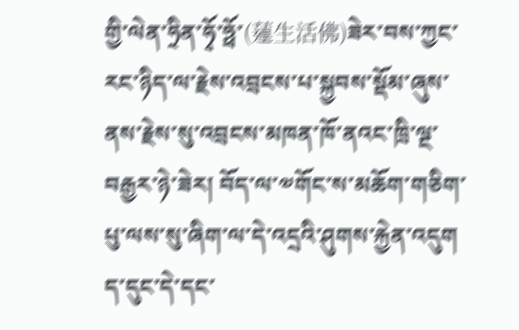གྱི་ལེན་ཧྲིན་ཧྭོ་ཧྥོ་(蓮生活佛)ཟེར་བས་ཀྱང་རང་ཉིད་ལ་རྗེས་འབྲངས་པ་སྐྱབས་སྡོམ་ཞུས་ནས་རྗེས་སུ་འབྲངས་མཁན་ཁོ་ནའང་ཁྲི་ལྔ་བརྒྱར་ཉེ་ཟེར། བོད་ལ་༧གོང་ས་མཆོག་གཅིག་པུ་ལས་སུ་ཞིག་ལ་དེ་འདྲའི་ཤུགས་རྐྱེན་འདུག ད་དུང་དེ་དང་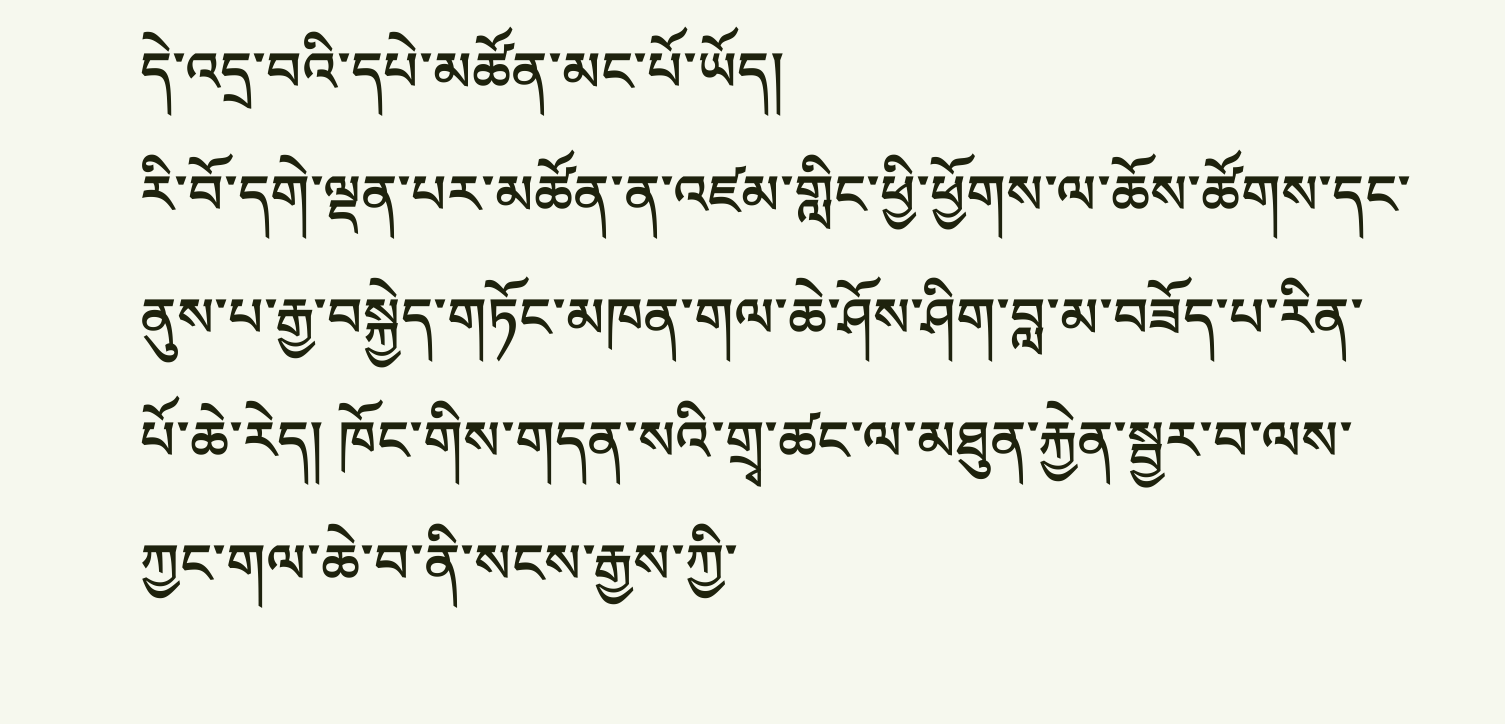དེ་འདྲ་བའི་དཔེ་མཚོན་མང་པོ་ཡོད།
རི་བོ་དགེ་ལྡན་པར་མཚོན་ན་འཛམ་གླིང་ཕྱི་ཕྱོགས་ལ་ཆོས་ཚོགས་དང་ནུས་པ་རྒྱ་བསྐྱེད་གཏོང་མཁན་གལ་ཆེ་ཤོས་ཤིག་བླ་མ་བཟོད་པ་རིན་པོ་ཆེ་རེད། ཁོང་གིས་གདན་སའི་གྲྭ་ཚང་ལ་མཐུན་རྐྱེན་སྦྱར་བ་ལས་ཀྱང་གལ་ཆེ་བ་ནི་སངས་རྒྱས་ཀྱི་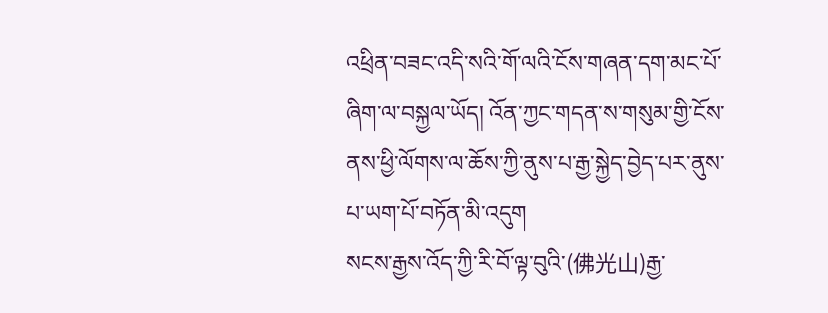འཕྲིན་བཟང་འདི་སའི་གོ་ལའི་ངོས་གཞན་དག་མང་པོ་ཞིག་ལ་བསྐྱལ་ཡོད། འོན་ཀྱང་གདན་ས་གསུམ་གྱི་ངོས་ནས་ཕྱི་ལོགས་ལ་ཆོས་ཀྱི་ནུས་པ་རྒྱ་སྐྱེད་བྱེད་པར་ནུས་པ་ཡག་པོ་བཏོན་མི་འདུག
སངས་རྒྱས་འོད་ཀྱི་རི་བོ་ལྟ་བུའི་(佛光山)རྒྱ་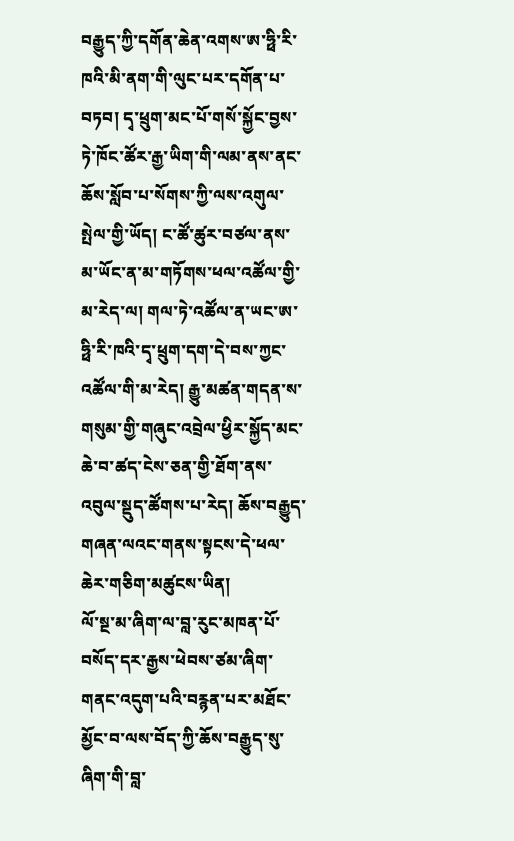བརྒྱུད་ཀྱི་དགོན་ཆེན་འགས་ཨ་ཧྥི་རི་ཁའི་མི་ནག་གི་ལུང་པར་དགོན་པ་བཏབ། དྭ་ཕྲུག་མང་པོ་གསོ་སྐྱོང་བྱས་ཏེ་ཁོང་ཚོར་རྒྱ་ཡིག་གི་ལམ་ནས་ནང་ཆོས་སློབ་པ་སོགས་ཀྱི་ལས་འགུལ་སྤེལ་གྱི་ཡོད། ང་ཚོ་ཚུར་བཙལ་ནས་མ་ཡོང་ན་མ་གཏོགས་ཕལ་འཚོལ་གྱི་མ་རེད་ལ། གལ་ཏེ་འཚོལ་ན་ཡང་ཨ་ཧྥི་རི་ཁའི་དྭ་ཕྲུག་དག་དེ་བས་ཀྱང་འཚོལ་གི་མ་རེད། རྒྱུ་མཚན་གདན་ས་གསུམ་གྱི་གཞུང་འབྲེལ་ཕྱིར་སྐྱོད་མང་ཆེ་བ་ཚད་ངེས་ཅན་གྱི་ཐོག་ནས་འབུལ་སྡུད་ཚོགས་པ་རེད། ཆོས་བརྒྱུད་གཞན་ལའང་གནས་སྟངས་དེ་ཕལ་ཆེར་གཅིག་མཚུངས་ཡིན།
ལོ་སྔ་མ་ཞིག་ལ་བླ་རུང་མཁན་པོ་བསོད་དར་རྒྱས་ཕེབས་ཙམ་ཞིག་གནང་འདུག་པའི་བརྙན་པར་མཐོང་མྱོང་བ་ལས་བོད་ཀྱི་ཆོས་བརྒྱུད་སུ་ཞིག་གི་བླ་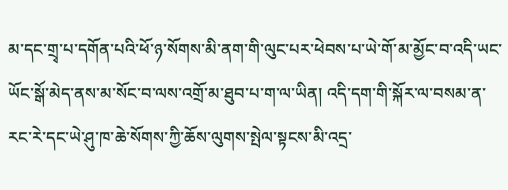མ་དང་གྲྭ་པ་དགོན་པའི་ཕོ་ཉ་སོགས་མི་ནག་གི་ལུང་པར་ཕེབས་པ་ཡེ་གོ་མ་མྱོང་བ་འདི་ཡང་ཡོང་སྒོ་མེད་ནས་མ་སོང་བ་ལས་འགྲོ་མ་ཐུབ་པ་ག་ལ་ཡིན། འདི་དག་གི་སྐོར་ལ་བསམ་ན་རང་རེ་དང་ཡེ་ཤུ་ཁ་ཆེ་སོགས་ཀྱི་ཆོས་ལུགས་སྤེལ་སྟངས་མི་འདྲ་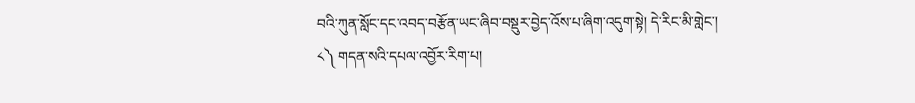བའི་ཀུན་སློང་དང་འབད་བརྩོན་ཡང་ཞིབ་བསྡུར་བྱེད་འོས་པ་ཞིག་འདུག་སྟེ། དེ་རིང་མི་གླེང་།
༨༽ གདན་སའི་དཔལ་འབྱོར་རིག་པ།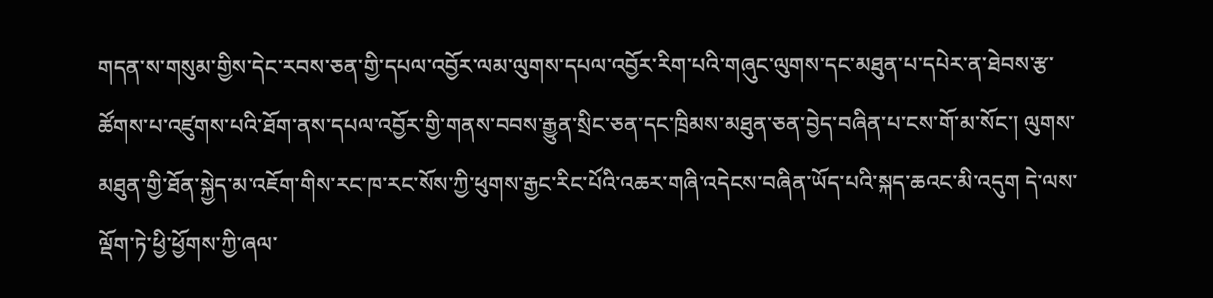གདན་ས་གསུམ་གྱིས་དེང་རབས་ཅན་གྱི་དཔལ་འབྱོར་ལམ་ལུགས་དཔལ་འབྱོར་རིག་པའི་གཞུང་ལུགས་དང་མཐུན་པ་དཔེར་ན་ཐེབས་རྩ་ཚོགས་པ་འཛུགས་པའི་ཐོག་ནས་དཔལ་འབྱོར་གྱི་གནས་བབས་རྒྱུན་སྲིང་ཅན་དང་ཁྲིམས་མཐུན་ཅན་བྱེད་བཞིན་པ་ངས་གོ་མ་སོང་། ལུགས་མཐུན་གྱི་ཐོན་སྐྱེད་མ་འཇོག་གིས་རང་ཁ་རང་སོས་ཀྱི་ཕུགས་རྒྱང་རིང་པོའི་འཆར་གཞི་འདེངས་བཞིན་ཡོད་པའི་སྐད་ཆའང་མི་འདུག དེ་ལས་ལྡོག་ཏེ་ཕྱི་ཕྱོགས་ཀྱི་ཞལ་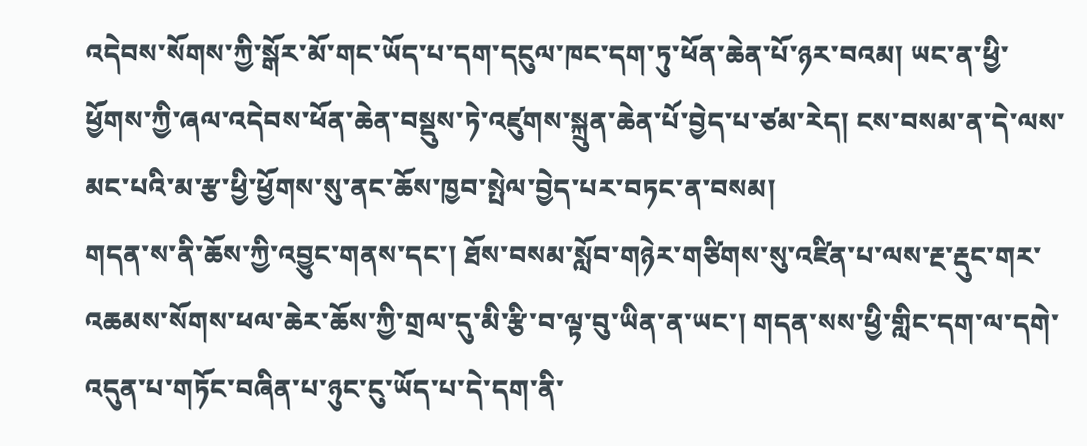འདེབས་སོགས་ཀྱི་སྒོར་མོ་གང་ཡོད་པ་དག་དངུལ་ཁང་དག་ཏུ་ཕོན་ཆེན་པོ་ཉར་བའམ། ཡང་ན་ཕྱི་ཕྱོགས་ཀྱི་ཞལ་འདེབས་ཕོན་ཆེན་བསྡུས་ཏེ་འཛུགས་སྐྲུན་ཆེན་པོ་བྱེད་པ་ཙམ་རེད། ངས་བསམ་ན་དེ་ལས་མང་པའི་མ་རྩ་ཕྱི་ཕྱོགས་སུ་ནང་ཆོས་ཁྱབ་སྤེལ་བྱེད་པར་བཏང་ན་བསམ།
གདན་ས་ནི་ཆོས་ཀྱི་འབྱུང་གནས་དང་། ཐོས་བསམ་སློབ་གཉེར་གཙིགས་སུ་འཛིན་པ་ལས་རྔ་རྡུང་གར་འཆམས་སོགས་ཕལ་ཆེར་ཆོས་ཀྱི་གྲལ་དུ་མི་རྩི་བ་ལྟ་བུ་ཡིན་ན་ཡང་། གདན་སས་ཕྱི་གླིང་དག་ལ་དགེ་འདུན་པ་གཏོང་བཞིན་པ་ཉུང་ངུ་ཡོད་པ་དེ་དག་ནི་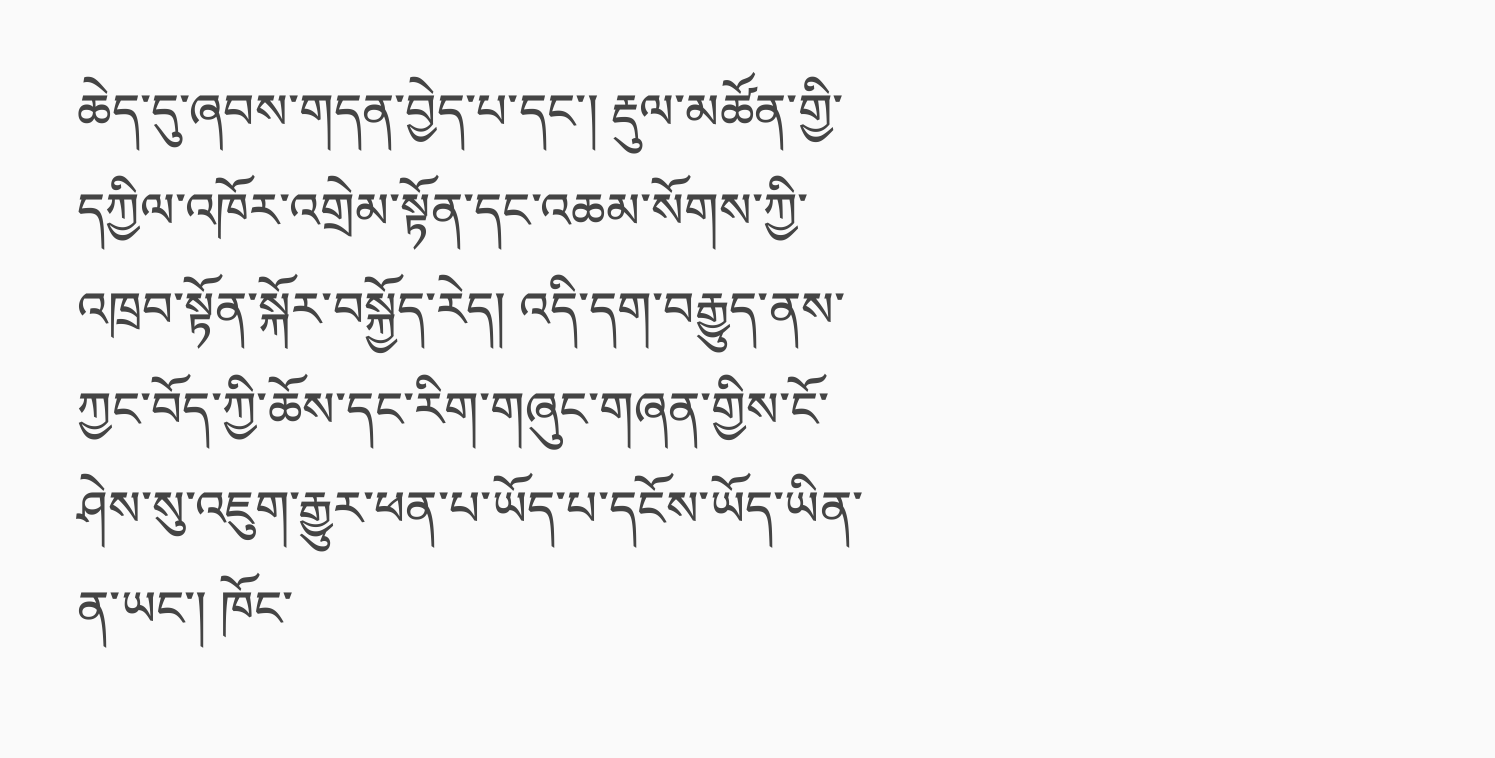ཆེད་དུ་ཞབས་གདན་བྱེད་པ་དང་། རྡུལ་མཚོན་གྱི་དཀྱིལ་འཁོར་འགྲེམ་སྟོན་དང་འཆམ་སོགས་ཀྱི་འཁྲབ་སྟོན་སྐོར་བསྐྱོད་རེད། འདི་དག་བརྒྱུད་ནས་ཀྱང་བོད་ཀྱི་ཆོས་དང་རིག་གཞུང་གཞན་གྱིས་ངོ་ཤེས་སུ་འཇུག་རྒྱུར་ཕན་པ་ཡོད་པ་དངོས་ཡོད་ཡིན་ན་ཡང་། ཁོང་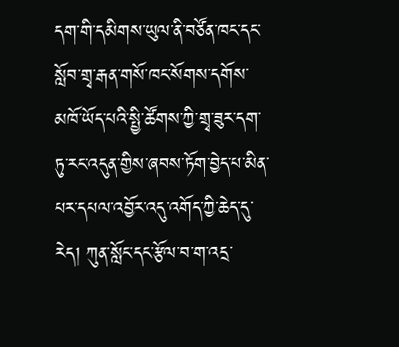དག་གི་དམིགས་ཡུལ་ནི་བཙོན་ཁང་དང་སློབ་གྲྭ་རྒན་གསོ་ཁང་སོགས་དགོས་མཁོ་ཡོད་པའི་སྤྱི་ཚོགས་ཀྱི་གྲྭ་ཟུར་དག་ཏུ་རང་འདུན་གྱིས་ཞབས་ཏོག་བྱེད་པ་མིན་པར་དཔལ་འབྱོར་འདུ་འགོད་ཀྱི་ཆེད་དུ་རེད། ཀུན་སློང་དང་རྩོལ་བ་ག་འདྲ་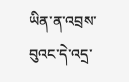ཡིན་ན་འབྲས་བུའང་དེ་འདྲ་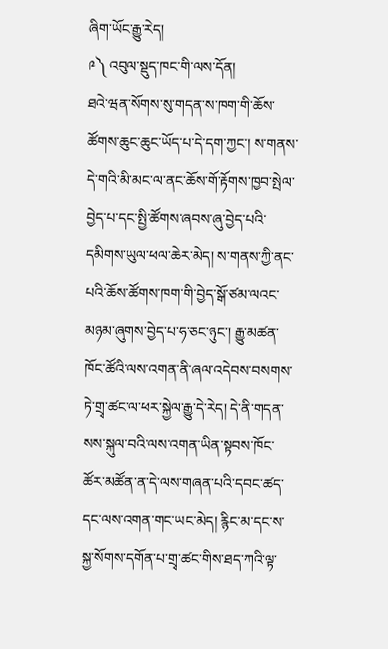ཞིག་ཡོང་རྒྱུ་རེད།
༩༽ འབུལ་སྡུད་ཁང་གི་ལས་དོན།
ཐའེ་ཝན་སོགས་སུ་གདན་ས་ཁག་གི་ཆོས་ཚོགས་ཆུང་ཆུང་ཡོད་པ་དེ་དག་ཀྱང་། ས་གནས་དེ་གའི་མི་མང་ལ་ནང་ཆོས་གོ་རྟོགས་ཁྱབ་སྤེལ་བྱེད་པ་དང་སྤྱི་ཚོགས་ཞབས་ཞུ་བྱེད་པའི་དམིགས་ཡུལ་ཕལ་ཆེར་མེད། ས་གནས་ཀྱི་ནང་པའི་ཆོས་ཚོགས་ཁག་གི་བྱེད་སྒོ་ཙམ་ལའང་མཉམ་ཞུགས་བྱེད་པ་ཧ་ཅང་ཉུང་། རྒྱུ་མཚན་ཁོང་ཚོའི་ལས་འགན་ནི་ཞལ་འདེབས་བསགས་ཏེ་གྲྭ་ཚང་ལ་ཕར་སྐྱེལ་རྒྱུ་དེ་རེད། དེ་ནི་གདན་སས་སྐུལ་བའི་ལས་འགན་ཡིན་སྟབས་ཁོང་ཚོར་མཚོན་ན་དེ་ལས་གཞན་པའི་དབང་ཚད་དང་ལས་འགན་གང་ཡང་མེད། རྙིང་མ་དང་ས་སྐྱ་སོགས་དགོན་པ་གྲྭ་ཚང་གིས་ཐད་ཀའི་ལྟ་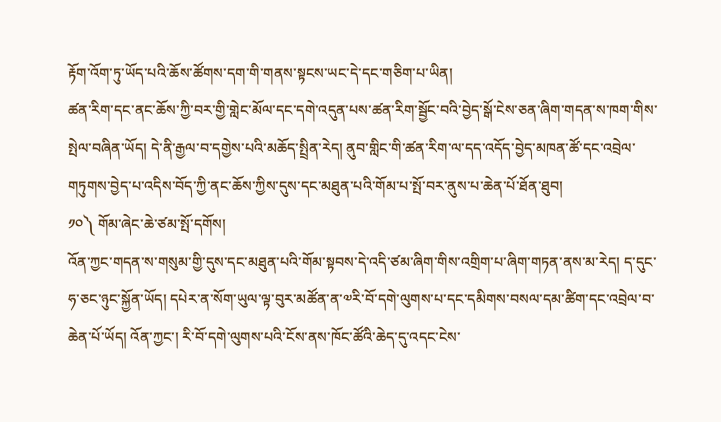རྟོག་འོག་ཏུ་ཡོད་པའི་ཆོས་ཚོགས་དག་གི་གནས་སྟངས་ཡང་དེ་དང་གཅིག་པ་ཡིན།
ཚན་རིག་དང་ནང་ཆོས་ཀྱི་བར་གྱི་གླེང་མོལ་དང་དགེ་འདུན་པས་ཚན་རིག་སྦྱོང་བའི་བྱེད་སྒོ་ངེས་ཅན་ཞིག་གདན་ས་ཁག་གིས་སྤེལ་བཞིན་ཡོད། དེ་ནི་རྒྱལ་བ་དགྱེས་པའི་མཆོད་སྤྲིན་རེད། ནུབ་གླིང་གི་ཚན་རིག་ལ་དད་འདོད་བྱེད་མཁན་ཚོ་དང་འབྲེལ་གཏུགས་བྱེད་པ་འདིས་བོད་ཀྱི་ནང་ཆོས་ཀྱིས་དུས་དང་མཐུན་པའི་གོམ་པ་སྤོ་བར་ནུས་པ་ཆེན་པོ་ཐོན་ཐུབ།
༡༠༽ གོམ་ཞེང་ཆེ་ཙམ་སྤོ་དགོས།
འོན་ཀྱང་གདན་ས་གསུམ་གྱི་དུས་དང་མཐུན་པའི་གོམ་སྟབས་དེ་འདི་ཙམ་ཞིག་གིས་འགྲིག་པ་ཞིག་གཏན་ནས་མ་རེད། ད་དུང་ཧ་ཅང་ཉུང་སྐྱོན་ཡོད། དཔེར་ན་སོག་ཡུལ་ལྟ་བུར་མཚོན་ན་༧རི་བོ་དགེ་ལུགས་པ་དང་དམིགས་བསལ་དམ་ཚིག་དང་འབྲེལ་བ་ཆེན་པོ་ཡོད། འོན་ཀྱང་། རི་བོ་དགེ་ལུགས་པའི་ངོས་ནས་ཁོང་ཚོའི་ཆེད་དུ་འདང་ངེས་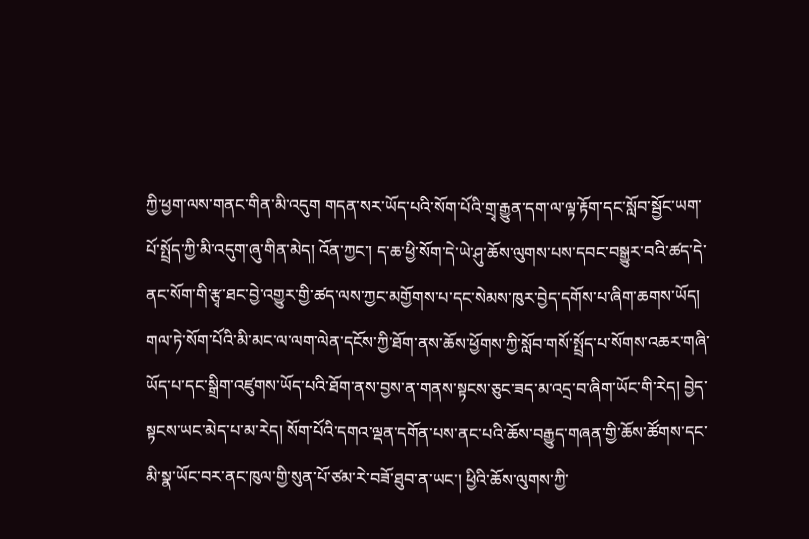ཀྱི་ཕྱག་ལས་གནང་གིན་མི་འདུག གདན་སར་ཡོད་པའི་སོག་པོའི་གྲྭ་རྒྱུན་དག་ལ་ལྟ་རྟོག་དང་སློབ་སྦྱོང་ཡག་པོ་སྤྲོད་ཀྱི་མི་འདུག་ཞུ་གིན་མེད། འོན་ཀྱང་། ད་ཆ་ཕྱི་སོག་དེ་ཡེ་ཤུ་ཆོས་ལུགས་པས་དབང་བསྒྱུར་བའི་ཚད་དེ་ནང་སོག་གི་རྩྭ་ཐང་བྱེ་འགྱུར་གྱི་ཚད་ལས་ཀྱང་མགྱོགས་པ་དང་སེམས་ཁུར་བྱེད་དགོས་པ་ཞིག་ཆགས་ཡོད།
གལ་ཏེ་སོག་པོའི་མི་མང་ལ་ལག་ལེན་དངོས་ཀྱི་ཐོག་ནས་ཆོས་ཕྱོགས་ཀྱི་སློབ་གསོ་སྤྲོད་པ་སོགས་འཆར་གཞི་ཡོད་པ་དང་སྒྲིག་འཛུགས་ཡོད་པའི་ཐོག་ནས་བྱས་ན་གནས་སྟངས་ཅུང་ཟད་མ་འདྲ་བ་ཞིག་ཡོང་གི་རེད། བྱེད་སྟངས་ཡང་མེད་པ་མ་རེད། སོག་པོའི་དགའ་ལྡན་དགོན་པས་ནང་པའི་ཆོས་བརྒྱུད་གཞན་གྱི་ཆོས་ཚོགས་དང་མི་སྣ་ཡོང་བར་ནང་ཁུལ་གྱི་སུན་པོ་ཙམ་རེ་བཟོ་ཐུབ་ན་ཡང་། ཕྱིའི་ཆོས་ལུགས་ཀྱི་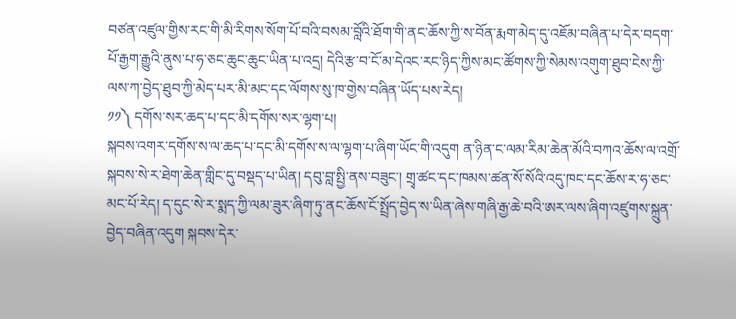བཙན་འཛུལ་གྱིས་རང་གི་མི་རིགས་སོག་པོ་བའི་བསམ་བློའི་ཐོག་གི་ནང་ཆོས་ཀྱི་ས་བོན་རྨག་མེད་དུ་འཇོམ་བཞིན་པ་དེར་བདག་པོ་རྒྱག་རྒྱུའི་ནུས་པ་ཧ་ཅང་ཆུང་ཆུང་ཡིན་པ་འདྲ། དེའི་རྩ་བ་ངོ་མ་དེའང་རང་ཉིད་ཀྱིས་མང་ཚོགས་ཀྱི་སེམས་འགུག་ཐུབ་ངེས་ཀྱི་ལས་ཀ་བྱེད་ཐུབ་ཀྱི་མེད་པར་མི་མང་དང་ལོགས་སུ་ཁ་གྱེས་བཞིན་ཡོད་པས་རེད།
༡༡༽ དགོས་སར་ཆད་པ་དང་མི་དགོས་སར་ལྷག་པ།
སྐབས་འགར་དགོས་ས་ལ་ཆད་པ་དང་མི་དགོས་ས་ལ་ལྷག་པ་ཞིག་ཡོང་གི་འདུག ན་ཉིན་ང་ལམ་རིམ་ཆེན་མོའི་བཀའ་ཆོས་ལ་འགྲོ་སྐབས་སེ་ར་ཐེག་ཆེན་གླིང་དུ་བསྡད་པ་ཡིན། དབུ་བླ་སྤྱི་ནས་བཟུང་། གྲྭ་ཚང་དང་ཁམས་ཚན་སོ་སོའི་འདུ་ཁང་དང་ཆོས་ར་ཧ་ཅང་མང་པོ་རེད། ད་དུང་སེ་ར་སྨད་ཀྱི་ལམ་ཟུར་ཞིག་ཏུ་ནང་ཆོས་ངོ་སྤྲོད་བྱེད་ས་ཡིན་ཞེས་གཞི་རྒྱ་ཆེ་བའི་ཨར་ལས་ཞིག་འཛུགས་སྐྲུན་བྱེད་བཞིན་འདུག སྐབས་དེར་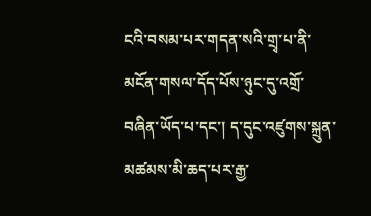ངའི་བསམ་པར་གདན་སའི་གྲྭ་པ་ནི་མངོན་གསལ་དོད་པོས་ཉུང་དུ་འགྲོ་བཞིན་ཡོད་པ་དང་། ད་དུང་འཛུགས་སྐྲུན་མཚམས་མི་ཆད་པར་རྒྱ་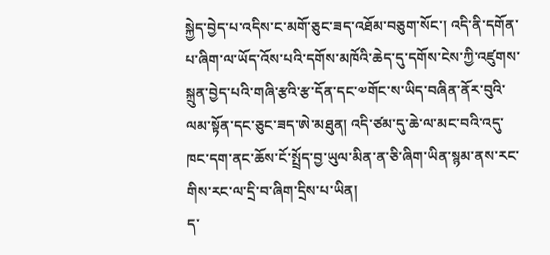སྐྱེད་བྱེད་པ་འདིས་ང་མགོ་ཅུང་ཟད་འཐོམ་བཅུག་སོང་། འདི་ནི་དགོན་པ་ཞིག་ལ་ཡོད་འོས་པའི་དགོས་མཁོའི་ཆེད་དུ་དགོས་ངེས་ཀྱི་འཛུགས་སྐྲུན་བྱེད་པའི་གཞི་རྩའི་རྩ་དོན་དང་༧གོང་ས་ཡིད་བཞིན་ནོར་བུའི་ལམ་སྟོན་དང་ཅུང་ཟད་ཨེ་མཐུན། འདི་ཙམ་དུ་ཆེ་ལ་མང་བའི་འདུ་ཁང་དག་ནང་ཆོས་ངོ་སྤྲོད་བྱ་ཡུལ་མིན་ན་ཅི་ཞིག་ཡིན་སྙམ་ནས་རང་གིས་རང་ལ་དྲི་བ་ཞིག་དྲིས་པ་ཡིན།
ད་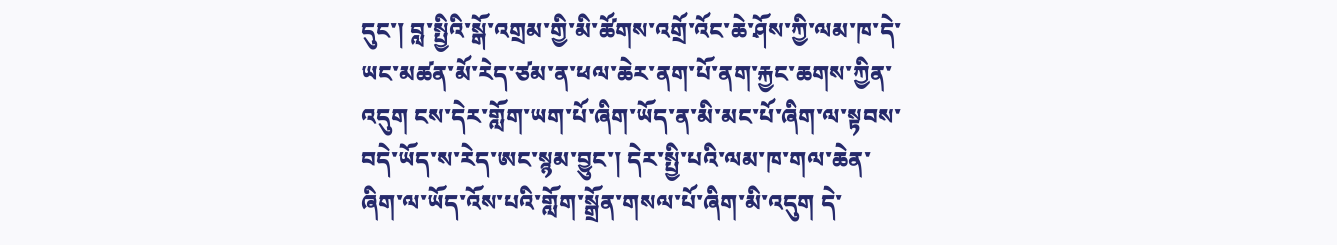དུང་། བླ་སྤྱིའི་སྒོ་འགྲམ་གྱི་མི་ཚོགས་འགྲོ་འོང་ཆེ་ཤོས་ཀྱི་ལམ་ཁ་དེ་ཡང་མཚན་མོ་རེད་ཙམ་ན་ཕལ་ཆེར་ནག་པོ་ནག་རྐྱང་ཆགས་ཀྱིན་འདུག ངས་དེར་གློག་ཡག་པོ་ཞིག་ཡོད་ན་མི་མང་པོ་ཞིག་ལ་སྟབས་བདེ་ཡོད་ས་རེད་ཨང་སྙམ་བྱུང་། དེར་སྤྱི་པའི་ལམ་ཁ་གལ་ཆེན་ཞིག་ལ་ཡོད་འོས་པའི་གློག་སྒྲོན་གསལ་པོ་ཞིག་མི་འདུག དེ་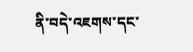ནི་བདེ་འཇགས་དང་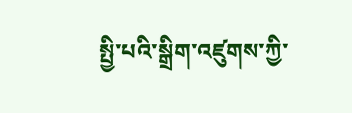སྤྱི་པའི་སྒྲིག་འཛུགས་ཀྱི་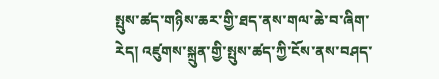སྤུས་ཚད་གཉིས་ཆར་གྱི་ཐད་ནས་གལ་ཆེ་བ་ཞིག་རེད། འཛུགས་སྐྲུན་གྱི་སྤུས་ཚད་ཀྱི་ངོས་ནས་བཤད་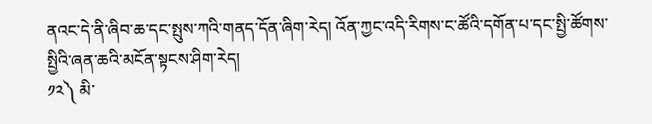ནའང་དེ་ནི་ཞིབ་ཆ་དང་སྤུས་ཀའི་གནད་དོན་ཞིག་རེད། འོན་ཀྱང་འདི་རིགས་ང་ཚོའི་དགོན་པ་དང་སྤྱི་ཚོགས་སྤྱིའི་ཞན་ཆའི་མངོན་སྟངས་ཤིག་རེད།
༡༢༽ མི་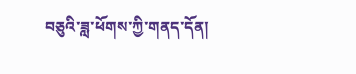བཅུའི་ཟླ་ཕོགས་ཀྱི་གནད་དོན།